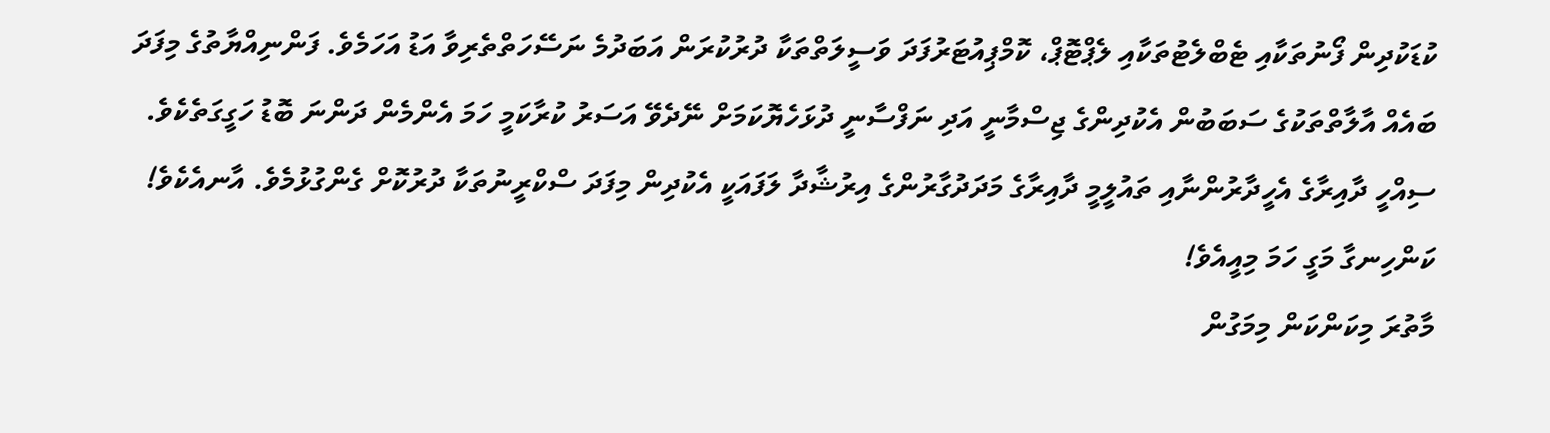ކުޑަކުދިން ފޯނުތަކާއި ޓެބްލެޓުތަކާއި ލެޕްޓޮޕް، ކޮމްޕިއުޓަރުފަދަ ވަސީލަތްތަކާ ދުރުކުރަން އަބަދުމެ ނަސޭހަތްތެރިވާ އަޑު އަހަމެވެ. ފަންނިއްޔާތުގެ މިފަދަ ބައެއް އާލާތްތަކުގެ ސަބަބުން އެކުދިންގެ ޖިސްމާނީ އަދި ނަފްސާނީ ދުޅަހެޔޮކަމަށް ނޭދެވޭ އަސަރު ކުރާކަމީ ހަމަ އެންމެން ދަންނަ ބޮޑު ހަގީގަތެކެވެ. ސިއްހީ ދާއިރާގެ އެހީދާރުންނާއި ތައުލީމީ ދާއިރާގެ މަދަދުގާރުންގެ އިރުޝާދާ ލަފައަކީ އެކުދިން މިފަދަ ސްކްރީނުތަކާ ދުރުކޮށް ގެންގުޅުމެވެ. އާނއެކެވެ! ކަންހިނގާ މަގީ ހަމަ މިއީއެވެ!
މާތުރަ މިކަންކަން މިމަގުން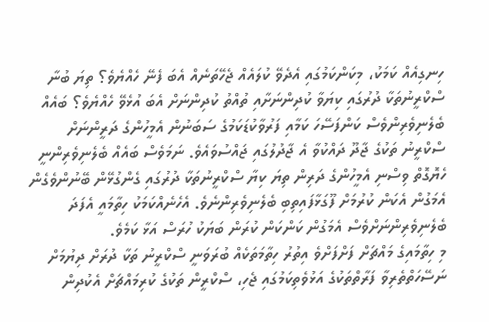ހިނގިއެއް ކަމަކު، މިކަންކަމުގައި އެދެވޭ ކުލައެއް ޖެހޭތަނެއް އެބަ ފެނޭ ހެއްޔެވެ؟ ތިޔަ ބުނާ ސްކްރީނުތަކާ ދުރުގައި ކިޔަވާ ކުދިންނަށާއި ތުއްތު ކުދިންނަށް އެބަ އުޅެވޭ ހެއްޔެވެ؟ ބައެއް ބެލެނިވެރިންވެސް ކަންފަސޭހަ ކަމާއި ފަރުވާކުޑަކަމުގެ ސަބަނުން އެމީހުންގެ ދަރީންނަށް ސްކްރީނު ތަކުގެ ޖާދޫ ދައްކުވާ އެ ޖާދުލުގައި ޖައްސުވައެވެ. ނަމަވެސް ބައެއް ބެލެނިވެރިންނީ ހެޔޮގޮތް ވިސްނި އެމީހުންގެ ދަރިން ތިޔަ ކިޔާ ސްކްރީނުތަކާ ދުރުގައި ގެންގުޅޭން ބޭނުންވެގެން އެމަގުން އެކަން ކުރުމަށް ފޫގަޅާފައިތިބި ބެލެނިވެރިންނެވެ. އެހެނެއްކަމަކު ހިތާމައީ އެފަދަ ބެލެނިވެރިންނަށްވެސް އެމަގުން ކަންކަން ކުރަން ބަޔަކު ހުރަސް އަޅާ ކަމެވެ.
މި ހިތާމައިގެ މައްޗަށް ފަށްފަށްވެ އިތުރު ހިތާމަތަކެއް ބުރަވަނީ ސްކްރީނު ތަކާ ދުރަށް ދިޔުމަށް ނަސޭހަތްތެރިވާ ފަރާތްތަކުގެ އަޅުވެތިކަމުގައި ޖެހި، ސްކްރީން ތަކުގެ ކުރިމައްޗަށް އެކުދިން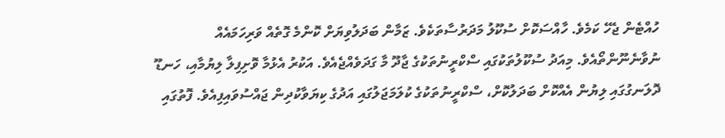ހުއްޓެން ޖެހޭ ކަމެވެ. ހާއްސަކޮށް ސުކޫލު މަދަރުސާތަކެވެ. ޒަމާން ބަދަލުވިޔަށް ކޮންމެ ގޮތެއް ވަރިހަމައެއް ނުވާނެނޫންތޯއެވެ. މިއަދު ސުކޫލުތަކުގައި ސްކްރީނުތަކުގެ ޖާދޫ މާ ގަދަވެއްޖެއެވެ. އަކުރު އެޅުމާ ވޮށިފިލާ ލިޔުމާއި، ހަނޑޫ ދޮލަނގުގައި ލިޔުން އެއްކޮށް ބަދަލުކޮށް، ސްކްރީނުތަކުގެ ކުލަމަޖަލުގައި އަދުގެ ކިޔަވާކުދިން ޖައްސުވައިފިއެވެ. ފޮތުގައި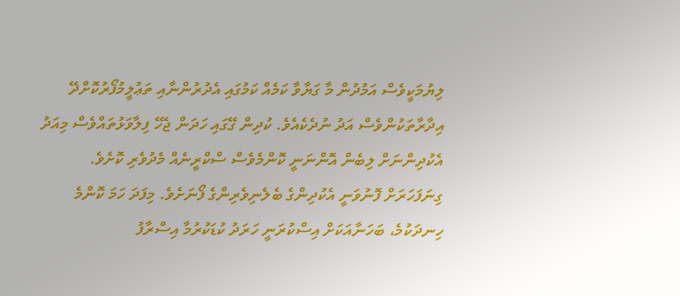ލިޔުމަކީވެސް އަމުދުން މާ ގަޔާވާ ކަމެއް ކަމުގައި އެދުރުންނާއި ތަޢުލީމުފޯރުކޮށްދޭ އިދާރާތަކުންވެސް އަދު ނުދެކެއެވެ. ކުދިން ގޭގައި ހަދަން ޖެހޭ ފިލާވަޅުތައްވެސް މިއަދު އެކުދިންނަށް ލިބެން އޮންނަނީ ކޮންމެވެސް ސްކްރީނެއް މެދުވެރި ކޮށެވެ. ގިނަފަހަރަށް ފޮނުވަނީ އެކުދިންގެ ބެލެނިވެރިންގެ ފޯނަށެވެ. މިފަދަ ހަމަ ކޮންމެ ހިނދަކުމެ، ބަހަނާއަކަށް އިސްކުރަނީ ހަރަދު ކުޑަކުރުމާ އިސްރާފު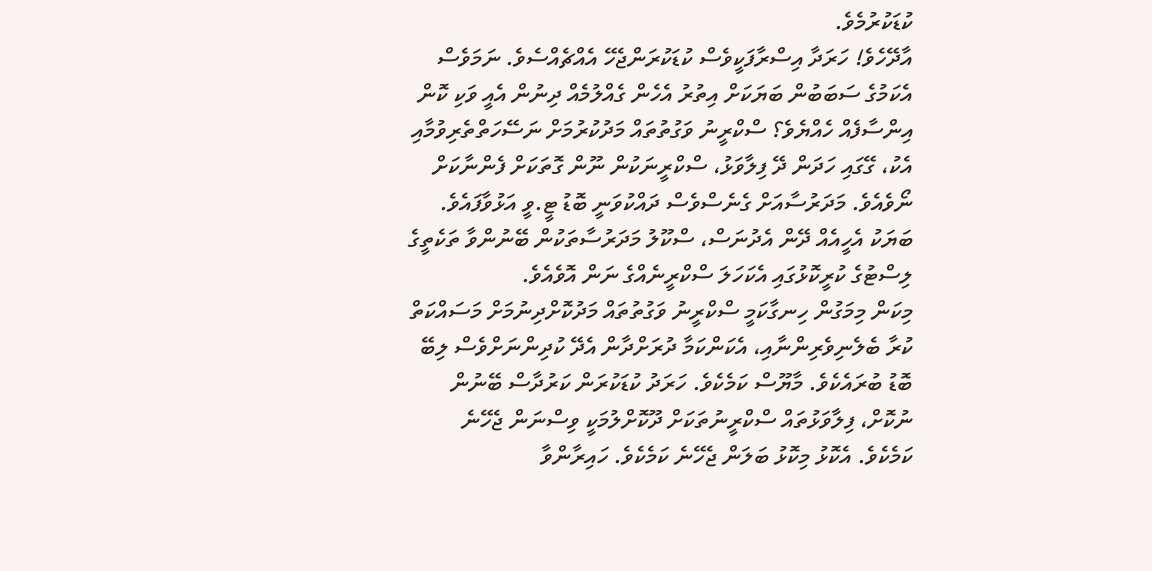ކުޑަކުރުމެވެ.
އާދޭހެވެ! ހަރަދާ އިސްރާފަކީވެސް ކުޑަކުރަންޖެހޭ އެއްޗެއްސެވެ. ނަމަވެސް އެކަމުގެ ސަބަބުން ބަޔަކަށް އިތުރު އެހެން ގެއްލުމެއް ދިނުން އެއީ ވަކި ކޮން އިންސާފެއް ހެއްޔެވެ؟ ސްކްރީނު ވަގުތުތައް މަދުކުރުމަށް ނަސޭހަތްތެރިވުމާއި އެކު، ގޭގައި ހަދަން ދޭ ފިލާވަޅު، ސްކްރީނަކުން ނޫން ގޮތަކަށް ފެންނާކަށް ނޯވެއެވެ. މަދަރުސާއަށް ގެނެސްވެސް ދައްކުވަނީ ބޮޑު ޓީ.ވީ އަޅުވާފައެވެ. ބަޔަކު އެހީއެއް ދޭން އެދުނަސް، ސްކޫލު މަދަރުސާތަކުން ބޭނުންވާ ތަކެތީގެ ލިސްޓުގެ ކުރީކޮޅުގައި އެކަހަލަ ސްކްރީނެއްގެ ނަން އޮވެއެވެ.
މިކަން މިމަގުން ހިނގާކަމީ ސްކްރީނު ވަގުތުތައް މަދުކޮށްދިނުމަށް މަސައްކަތް ކުރާ ބެލެނިވެރިންނާއި، އެކަންކަމާ ދުރަށްދާން އެދޭ ކުދިންނަށްވެސް ލިބޭ ބޮޑު ބުރައެކެވެ. މާޔޫސް ކަމެކެވެ. ހަރަދު ކުޑަކުރަން ކަރުދާސް ބޭނުން ނުކޮށް، ފިލާވަޅުތައް ސްކްރީނުތަކަށް ދޫކޮށްލުމަކީ ވިސްނަން ޖެހޭނެ ކަމެކެވެ. އެކޮޅު މިކޮޅު ބަލަން ޖެހޭނެ ކަމެކެވެ. ހައިރާންވާ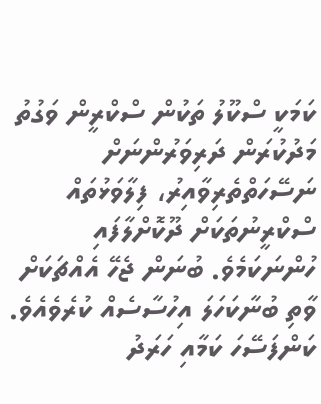ކަމަކީ ސްކޫލު ތަކުން ސްކްރީން ވަގުތު މަދުކުރަން ދަރިވަރުންނަށް ނަސޭހަތްތެރިވާއިރު، ފިލާވަޅުތައް ސްކްރީނުތަކަށް ދޫކޮށްލާފައި ހުންނަކަމެވެ. ބުނަން ޖެހޭ އެއްޗަކަށް ވާތި ބުނާކަހަލަ އިހުސާސެއް ކުރެވެއެވެ. ކަންފަސޭހަ ކަމާއި ހަރަދު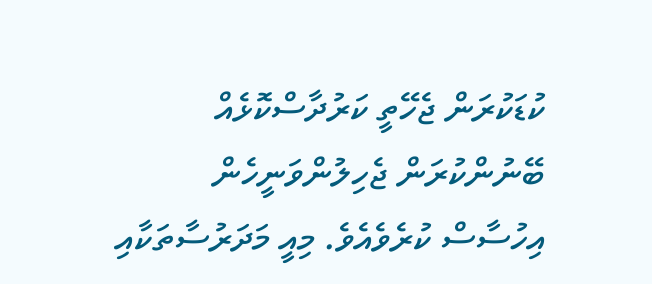ކުޑަކުރަން ޖެހޭތީ ކަރުދާސްކޮޅެއް ބޭނުންކުރަން ޖެހިލުންވަނީހެން އިހުސާސް ކުރެވެއެވެ. މިއީ މަދަރުސާތަކާއި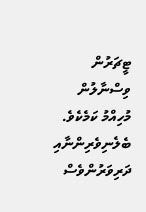ޓީޗަރުން ވިސްނާލުން މުހިއްމު ކަމެކެވެ. ބެލެނިވެރިންނާއި ދަރިވަރުންވެސް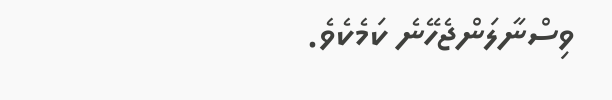ވިސްނާލަންޖެހޭނެ ކަމެކެވެ.